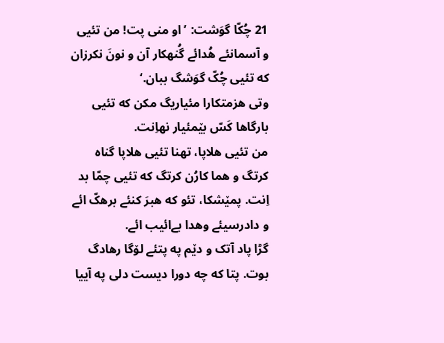21 چُکّا گوَشت: ’او منی پت! من تئیی و آسمانئے هُدائے گُنهکار آن و نونَ نکرزان که تئیی چُکّ گوَشگ ببان.‘
وتی هزمتکارا مئیاریگ مکن که تئیی بارگاها کَسّ بێمئیار نهاِنت.
من تئیی هلاپا، تهنا تئیی هلاپا گناه کرتگ و هما کارُن کرتگ که تئیی چمّا بد اِنت. پمێشکا، تئو که هبرَ کنئے برهکّ ائے و دادرسیئے وهدا بےائیب ائے.
گڑا پاد آتک و دێم په پتئے لۆگا رهادگ بوت. پتا که چه دورا دیست دلی په آییا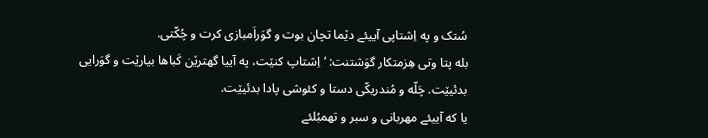سُتک و په اِشتاپی آییئے دێما تچان بوت و گوَراَمبازی کرت و چُکّتی.
بله پتا وتی هِزمتکار گوَشتنت: ’اِشتاپ کنێت، په آییا گهترێن کَباها بیارێت و گوَرایی بدئیێت. چَلّه و مُندریکّی دستا و کئوشی پادا بدئیێت.
یا که آییئے مهربانی و سبر و تهمبُلئے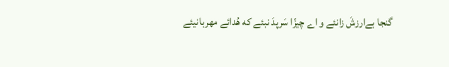گنجا بےارزشَ زانئے و اے چیزّا سَرپدَ نبئے که هُدائے مهربانیئے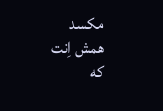مکسد همش اِنت که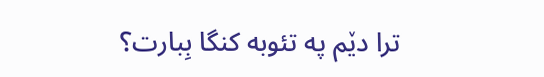ترا دێم په تئوبه کنگا بِبارت؟